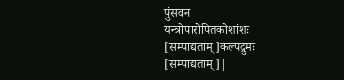पुंसवन
यन्त्रोपारोपितकोशांशः
[सम्पाद्यताम्]कल्पद्रुमः
[सम्पाद्यताम्]|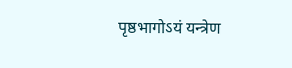पृष्ठभागोऽयं यन्त्रेण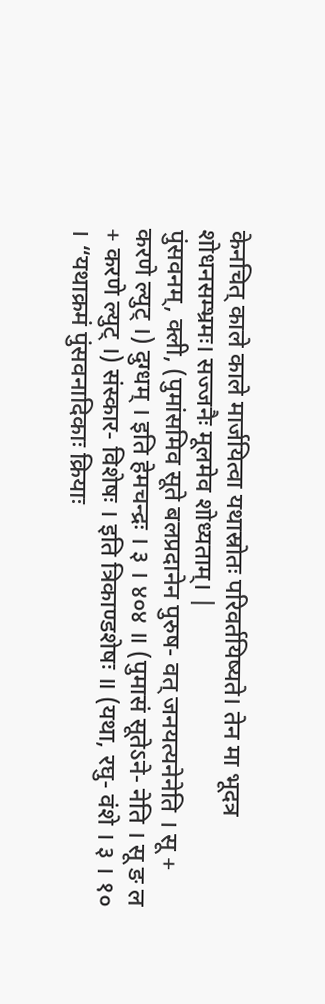केनचित् काले काले मार्जयित्वा यथास्रोतः परिवर्तयिष्यते। तेन मा भूदत्र शोधनसम्भ्रमः। सज्जनैः मूलमेव शोध्यताम्। |
पुंसवनम्, क्ली, (पुमांसमिव सूते बलप्रदानेन पुरुष- वत् जनयत्यनेनेति । सू + करणे ल्युट् ।) दुग्धम् । इति हेमचन्द्रः । ३ । ४०४ ॥ (पुमासं सूतेऽने- नेति । सू ङ ल + करणे ल्युट् ।) संस्कार- विशेषः । इति त्रिकाण्डशेषः ॥ (यथा, रघु- वंशे । ३ । १० । “यथाक्रमं पुंसवनादिकाः क्रियाः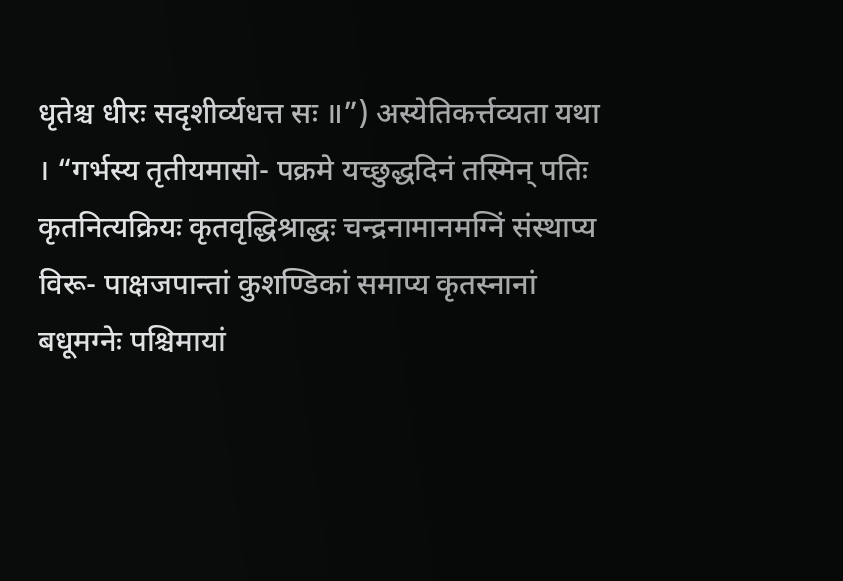धृतेश्च धीरः सदृशीर्व्यधत्त सः ॥”) अस्येतिकर्त्तव्यता यथा । “गर्भस्य तृतीयमासो- पक्रमे यच्छुद्धदिनं तस्मिन् पतिः कृतनित्यक्रियः कृतवृद्धिश्राद्धः चन्द्रनामानमग्निं संस्थाप्य विरू- पाक्षजपान्तां कुशण्डिकां समाप्य कृतस्नानां बधूमग्नेः पश्चिमायां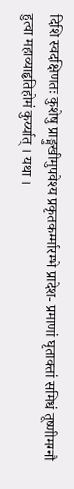दिशि स्वदक्षिणतः कुशेषु प्राङ्मुखीमुपवेश्य प्रकृतकर्म्मारम्भे प्रादेश- प्रमाणां घृताक्तां समिधं तूष्णीमग्नौ हुत्वा महाव्याहृतिहोमं कुर्य्यात् । यथा ।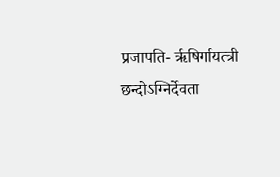प्रजापति- रृषिर्गायत्त्री छन्दोऽग्निर्देवता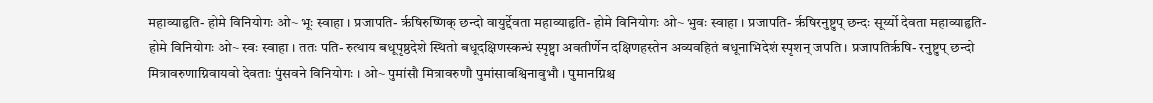महाव्याहृति- होमे विनियोगः ओ~ भूः स्वाहा । प्रजापति- रृषिरुष्णिक् छन्दो वायुर्द्देवता महाव्याहृति- होमे विनियोगः ओ~ भुवः स्वाहा । प्रजापति- रृषिरनुष्टुप् छन्दः सूर्य्यो देवता महाव्याहृति- होमे विनियोगः ओ~ स्वः स्वाहा । ततः पति- रुत्थाय बधूपृष्ठदेशे स्थितो बधूदक्षिणस्कन्धं स्पृष्ट्वा अवतीर्णेन दक्षिणहस्तेन अव्यवहितं बधूनाभिदेशं स्पृशन् जपति । प्रजापतिरृषि- रनुष्टुप् छन्दो मित्रावरुणाग्निवायवो देवताः पुंसवने विनियोगः । ओ~ पुमांसौ मित्रावरुणौ पुमांसावश्विनावुभौ । पुमानग्निश्च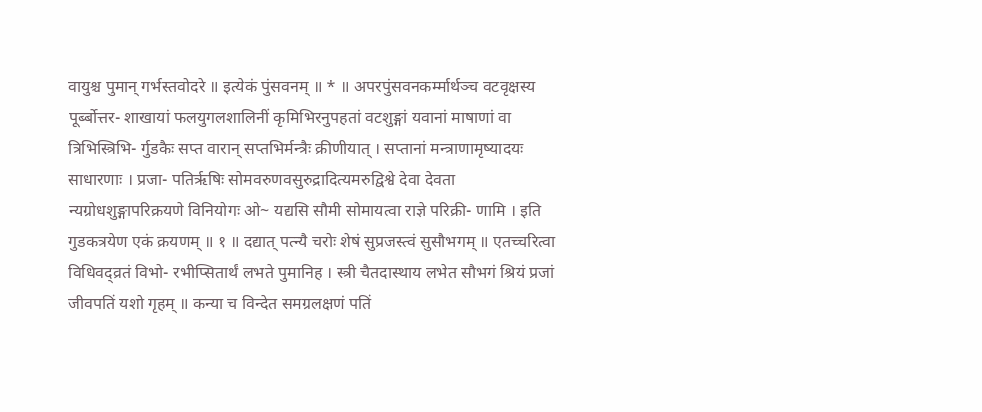वायुश्च पुमान् गर्भस्तवोदरे ॥ इत्येकं पुंसवनम् ॥ * ॥ अपरपुंसवनकर्म्मार्थञ्च वटवृक्षस्य पूर्ब्बोत्तर- शाखायां फलयुगलशालिनीं कृमिभिरनुपहतां वटशुङ्गां यवानां माषाणां वा त्रिभिस्त्रिभि- र्गुडकैः सप्त वारान् सप्तभिर्मन्त्रैः क्रीणीयात् । सप्तानां मन्त्राणामृष्यादयः साधारणाः । प्रजा- पतिरृषिः सोमवरुणवसुरुद्रादित्यमरुद्विश्वे देवा देवता न्यग्रोधशुङ्गापरिक्रयणे विनियोगः ओ~ यद्यसि सौमी सोमायत्वा राज्ञे परिक्री- णामि । इति गुडकत्रयेण एकं क्रयणम् ॥ १ ॥ दद्यात् पत्न्यै चरोः शेषं सुप्रजस्त्वं सुसौभगम् ॥ एतच्चरित्वा विधिवद्व्रतं विभो- रभीप्सितार्थं लभते पुमानिह । स्त्री चैतदास्थाय लभेत सौभगं श्रियं प्रजां जीवपतिं यशो गृहम् ॥ कन्या च विन्देत समग्रलक्षणं पतिं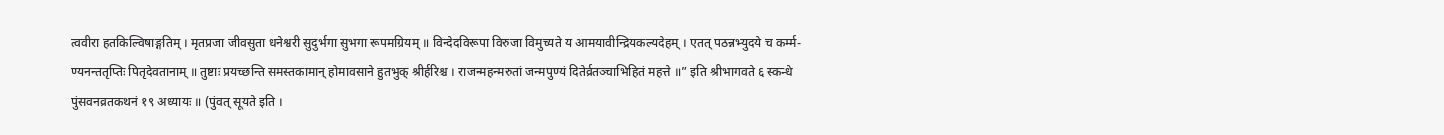त्ववीरा हतकिल्विषाङ्गतिम् । मृतप्रजा जीवसुता धनेश्वरी सुदुर्भगा सुभगा रूपमग्रियम् ॥ विन्देदविरूपा विरुजा विमुच्यते य आमयावीन्द्रियकल्यदेहम् । एतत् पठन्नभ्युदये च कर्म्म- ण्यनन्ततृप्तिः पितृदेवतानाम् ॥ तुष्टाः प्रयच्छन्ति समस्तकामान् होमावसाने हुतभुक् श्रीर्हरिश्च । राजन्महन्मरुतां जन्मपुण्यं दितेर्व्रतञ्चाभिहितं महत्ते ॥” इति श्रीभागवते ६ स्कन्धे पुंसवनव्रतकथनं १९ अध्यायः ॥ (पुंवत् सूयते इति ।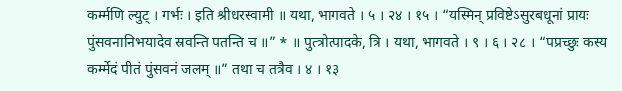कर्म्मणि ल्युट् । गर्भः । इति श्रीधरस्वामी ॥ यथा, भागवते । ५ । २४ । १५ । “यस्मिन् प्रविष्टेऽसुरबधूनां प्रायः पुंसवनानिभयादेव स्रवन्ति पतन्ति च ॥” * ॥ पुत्त्रोत्पादके, त्रि । यथा, भागवते । ९ । ६ । २८ । “पप्रच्छुः कस्य कर्म्मेदं पीतं पुंसवनं जलम् ॥” तथा च तत्रैव । ४ । १३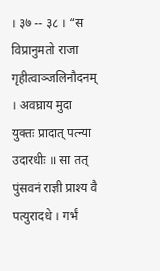। ३७ -- ३८ । “स विप्रानुमतो राजा गृहीत्वाञ्जलिनौदनम् । अवघ्राय मुदा युक्तः प्रादात् पत्न्या उदारधीः ॥ सा तत् पुंसवनं राज्ञी प्राश्य वै पत्युरादधे । गर्भं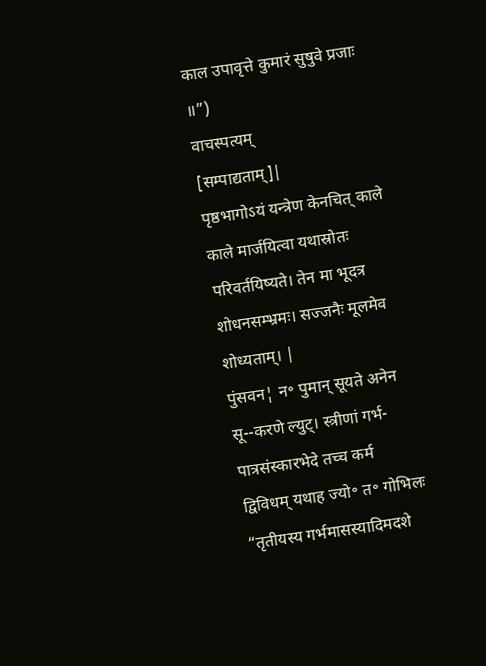काल उपावृत्ते कुमारं सुषुवे प्रजाः ॥”)
वाचस्पत्यम्
[सम्पाद्यताम्]|
पृष्ठभागोऽयं यन्त्रेण केनचित् काले काले मार्जयित्वा यथास्रोतः परिवर्तयिष्यते। तेन मा भूदत्र शोधनसम्भ्रमः। सज्जनैः मूलमेव शोध्यताम्। |
पुंसवन¦ न॰ पुमान् सूयते अनेन सू--करणे ल्युट्। स्त्रीणां गर्भ-पात्रसंस्कारभेदे तच्च कर्म द्विविधम् यथाह ज्यो॰ त॰ गोभिलः
“तृतीयस्य गर्भमासस्यादिमदशे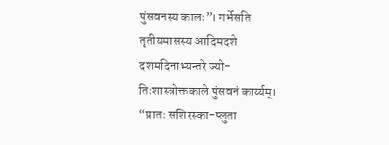पुंसवनस्य कालः”। गर्भेसति तृतीयमासस्य आदिमदशे दशमदिनाभ्यन्तरे ज्यो-तिःशास्त्रोक्तकाले पुंसवनं कार्य्यम्।
“प्रातः सशिरस्का-प्लुता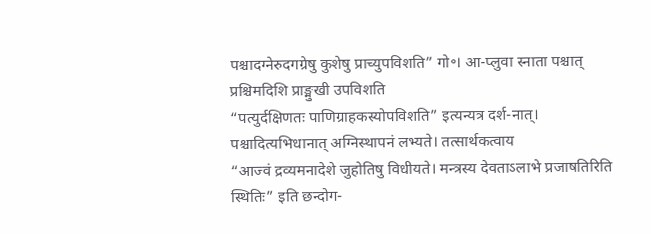पश्चादग्नेरुदगग्रेषु कुशेषु प्राच्युपविशति” गो॰। आ-प्लुवा स्नाता पश्चात् प्रश्चिमदिशि प्राङ्मुखी उपविशति
“पत्युर्दक्षिणतः पाणिग्राहकस्योपविशति” इत्यन्यत्र दर्श-नात्। पश्चादित्यभिधानात् अग्निस्थापनं लभ्यते। तत्सार्थकत्वाय
“आज्वं द्रव्यमनादेशे जुहोतिषु विधीयते। मन्त्रस्य देवताऽलाभे प्रजाषतिरिति स्थितिः” इति छन्दोग-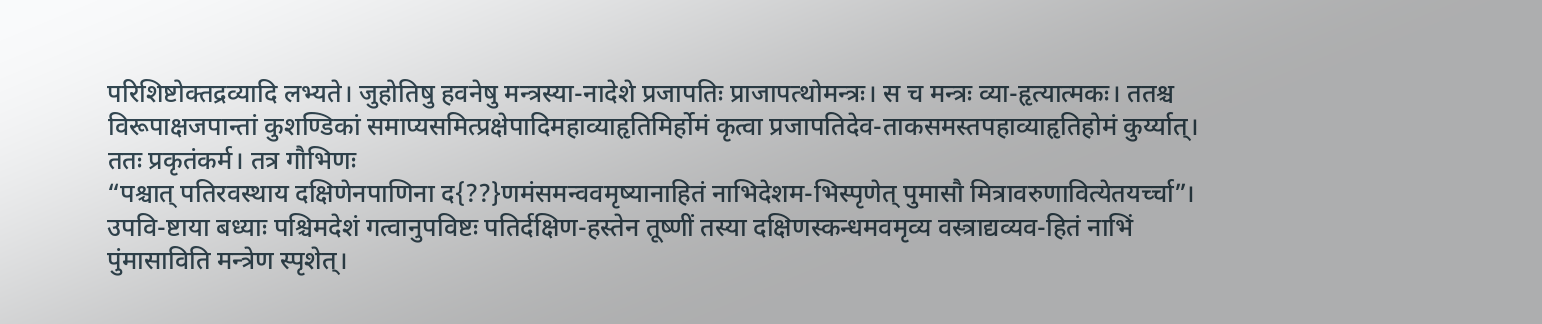परिशिष्टोक्तद्रव्यादि लभ्यते। जुहोतिषु हवनेषु मन्त्रस्या-नादेशे प्रजापतिः प्राजापत्थोमन्त्रः। स च मन्त्रः व्या-हृत्यात्मकः। ततश्च विरूपाक्षजपान्तां कुशण्डिकां समाप्यसमित्प्रक्षेपादिमहाव्याहृतिमिर्होमं कृत्वा प्रजापतिदेव-ताकसमस्तपहाव्याहृतिहोमं कुर्य्यात्। ततः प्रकृतंकर्म। तत्र गौभिणः
“पश्चात् पतिरवस्थाय दक्षिणेनपाणिना द{??}णमंसमन्ववमृष्यानाहितं नाभिदेशम-भिस्पृणेत् पुमासौ मित्रावरुणावित्येतयर्च्चा”। उपवि-ष्टाया बध्याः पश्चिमदेशं गत्वानुपविष्टः पतिर्दक्षिण-हस्तेन तूष्णीं तस्या दक्षिणस्कन्धमवमृव्य वस्त्राद्यव्यव-हितं नाभिं पुंमासाविति मन्त्रेण स्पृशेत्।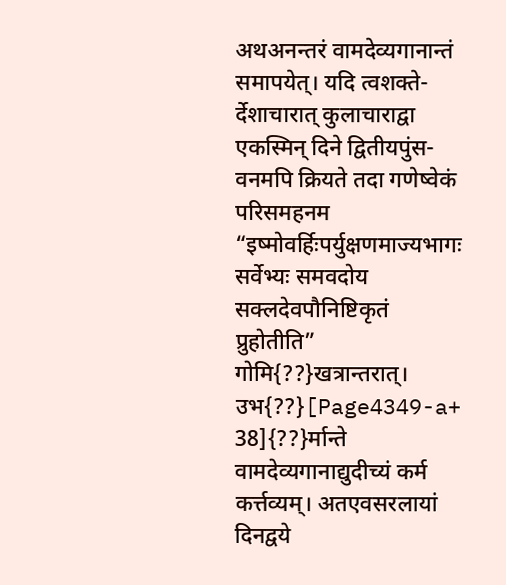अथअनन्तरं वामदेव्यगानान्तं समापयेत्। यदि त्वशक्ते-र्देशाचारात् कुलाचाराद्वा एकस्मिन् दिने द्वितीयपुंस-वनमपि क्रियते तदा गणेष्वेकं परिसमहनम
“इष्मोवर्हिःपर्युक्षणमाज्यभागः सर्वेभ्यः समवदोय सक्लदेवपौनिष्टिकृतं प्रुहोतीति” गोमि{??}खत्रान्तरात्। उभ{??}[Page4349-a+ 38]{??}र्मान्ते वामदेव्यगानाद्युदीच्यं कर्म कर्त्तव्यम्। अतएवसरलायां दिनद्वये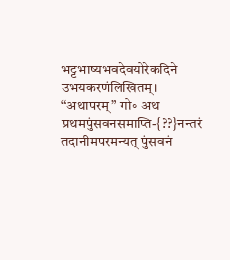भट्टभाष्यभवदेवयोरेकदिने उभयकरणंलिखितम्।
“अथापरम्” गो॰ अथ प्रथमपुंसवनसमाप्ति-{??}नन्तरं तदानीमपरमन्यत् पुंसवनं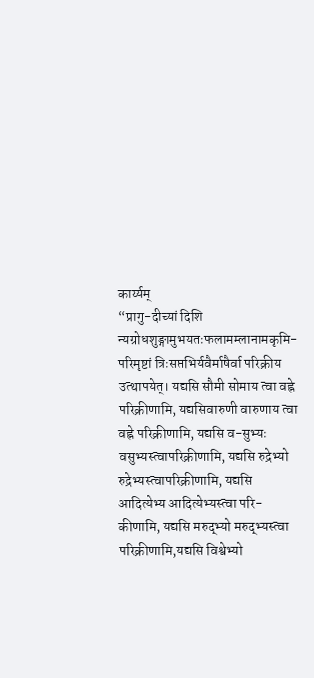कार्य्यम्
“प्रागु-दीच्यां दिशि न्यग्रोधशुङ्गामुभयतःफलामम्लानामकृमि-परिमृष्टां त्रिःसप्तभिर्यवैर्माषैर्वा परिक्रीय उत्थापयेत्। यद्यसि सौमी सोमाय त्वा वह्ने परिक्रीणामि, यद्यसिवारुणी वारुणाय त्वा वह्ने परिक्रीणामि, यद्यसि व-सुभ्यः वसुभ्यस्त्वापरिक्रीणामि, यद्यसि रुद्रेभ्यो रुद्रेभ्यस्त्वापरिक्रीणामि, यद्यसि आदित्येभ्य आदित्येभ्यस्त्वा परि-कीणामि, यद्यसि मरुद्भ्यो मरुद्भ्यस्त्वा परिक्रीणामि,यद्यसि विश्वेभ्यो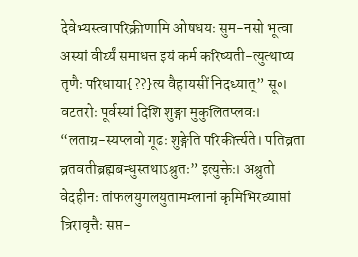देवेभ्यस्त्वापरिक्रीणामि ओषधयः सुम-नसो भूत्वा अस्यां वीर्य्यं समाधत्त इयं कर्म करिष्यती-त्युत्थाप्य तृणैः परिधाया{??}त्य वैहायसीं निदध्यात्” सू॰। वटतरोः पूर्वस्यां दिशि शुङ्गा मुकुलितप्लवः।
“लताग्र-स्यप्लवो गूढः शुङ्गेति परिकीर्त्त्यते। पतिव्रता व्रतवतीब्रह्मबन्धुस्तथाऽश्रुतः” इत्युक्तेः। अश्रुतो वेदहीनः तांफलयुगलयुतामम्लानां कृमिभिरव्याप्तां त्रिरावृत्तैः सप्त-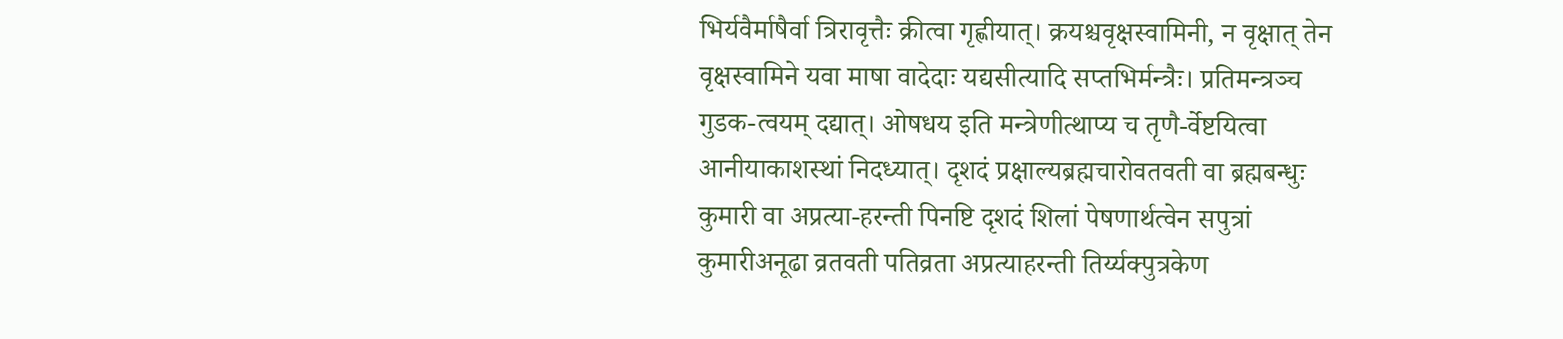भिर्यवैर्माषैर्वा त्रिरावृत्तैः क्रीत्वा गृह्णीयात्। क्रयश्चवृक्षस्वामिनी, न वृक्षात् तेन वृक्षस्वामिने यवा माषा वादेदाः यद्यसीत्यादि सप्तभिर्मन्त्रैः। प्रतिमन्त्रञ्च गुडक-त्वयम् दद्यात्। ओषधय इति मन्त्रेणीत्थाप्य च तृणै-र्वेष्टयित्वा आनीयाकाशस्थां निदध्यात्। दृशदं प्रक्षाल्यब्रह्मचारोवतवती वा ब्रह्मबन्धुः कुमारी वा अप्रत्या-हरन्ती पिनष्टि दृशदं शिलां पेषणार्थत्वेन सपुत्रां कुमारीअनूढा व्रतवती पतिव्रता अप्रत्याहरन्ती तिर्य्यक्पुत्रकेण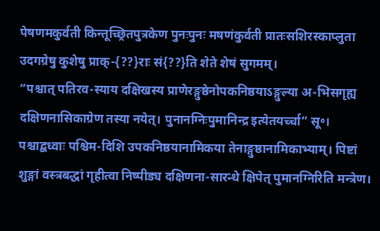पेषणमकुर्वती किन्तूच्छ्रितपुत्रकेण पुनःपुनः मषणंकुर्वती प्रातःसशिरस्काप्लुता उदगग्रेषु कुशेषु प्राक्-{??}राः सं{??}ति शेते शेषं सुगमम्।
“पश्चात् पतिरव-स्याय दक्षिखस्य प्राणेरङ्गुष्ठेनोपकनिष्ठयाऽङ्गुल्या अ-भिसगृह्य दक्षिणनासिकाग्रेण तस्या नयेत्। पुनानग्निःपुमानिन्द्र इत्येतयर्च्चा” सू॰। पश्चाद्बध्वाः पश्चिम-दिशि उपकनिष्ठयानामिकया तेनाङ्गुष्ठानामिकाभ्याम्। पिष्टां शुङ्गां वस्त्रबद्धां गृहीत्वा निष्पीड्य दक्षिणना-सारन्धे क्षिपेत् पुमानग्निरिति मन्त्रेण।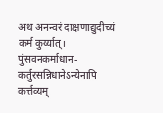अथ अनन्वरं दाक्षणाद्युदीच्यं कर्म कुर्य्यात्। पुंसवनकर्माधान-कर्तुरसन्निधानेऽन्येनापि कर्त्तव्यम्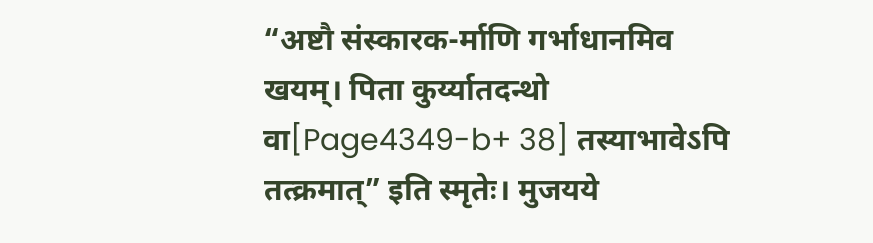“अष्टौ संस्कारक-र्माणि गर्भाधानमिव खयम्। पिता कुर्य्यातदन्थो वा[Page4349-b+ 38] तस्याभावेऽपि तत्क्रमात्” इति स्मृतेः। मुजयये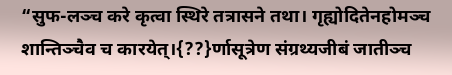“सुफ-लञ्च करे कृत्वा स्थिरे तत्रासने तथा। गृह्योदितेनहोमञ्च शान्तिञ्चैव च कारयेत्।{??}र्णासूत्रेण संग्रथ्यजीबं जातीञ्च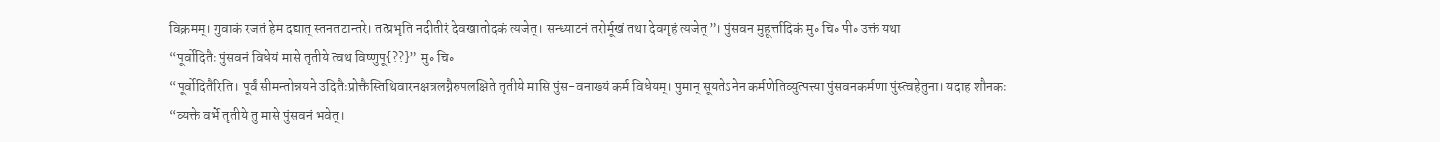विक्रमम्। गुवाकं रजतं हेम दद्यात् स्तनतटान्तरे। तत्प्रभृति नदीतीरं देवखातोदकं त्यजेत्। सन्ध्याटनं तरोर्मूखं तथा देवगृहं त्यजेत्”। पुंसवन मुहूर्त्तादिकं मु॰ चि॰ पी॰ उक्तं यथा
“पूर्वोदितैः पुंसवनं विधेयं मासे तृतीये त्वथ विष्णुपू{??}” मु॰ चि॰
“पूर्वोदितैरिति। पूर्वं सीमन्तोन्नयने उदितैःप्रोक्तैस्तिथिवारनक्षत्रलग्नैरुपलक्षिते तृतीये मासि पुंस-वनाख्यं कर्म विधेयम्। पुमान् सूयतेऽनेन कर्मणेतिव्युत्पत्त्या पुंसवनकर्मणा पुंस्त्वहेतुना। यदाह शौनकः
“व्यक्ते वर्भे तृतीये तु मासे पुंसवनं भवेत्।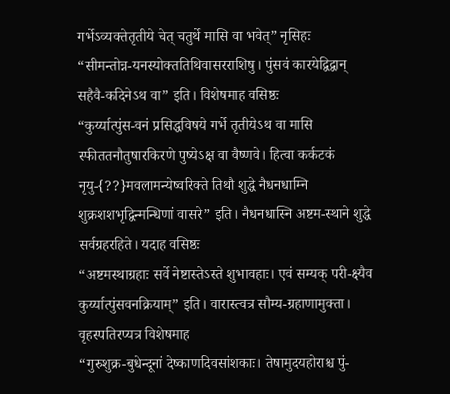गर्भेऽव्यक्तेतृतीये चेत् चतुर्थे मासि वा भवेत्” नृसिहः
“सीमन्तोन्न-यनस्योक्ततिथिवासरराशिषु। पुंसवं कारयेद्विद्वान् सहैवै-कदिनेऽथ वा” इति। विशेषमाह वसिष्ठः
“कुर्य्यात्पुंस-वनं प्रसिद्धविषये गर्भे तृतीयेऽथ वा मासि स्फीततनौतुषारकिरणे पुष्येऽक्ष वा वैष्णवे। हित्वा कर्कटकं नृयु-{??}मवलामन्येष्वरिक्ते तिथौ शुद्धे नैधनधाम्नि शुक्रशशभृद्विन्मन्धिणां वासरे” इति। नैधनधास्नि अष्टम-स्थाने शुद्धे सर्वग्रहरहिते। यदाह वसिष्ठः
“अष्टमस्थाग्रहाः सर्वे नेष्टास्तेऽस्ते शुभावहाः। एवं सम्यक् परी-क्ष्यैव कुर्य्यात्पुंसवनक्रियाम्” इति। वारास्त्वत्र सौम्य-ग्रहाणामुक्ता। वृहस्पतिरप्यत्र विशेषमाह
“गुरुशुक्र-बुधेन्दूनां देष्काणदिवसांशकाः। तेषामुदयहोराश्च पुं-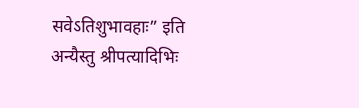सवेऽतिशुभावहाः” इति अन्यैस्तु श्रीपत्यादिभिः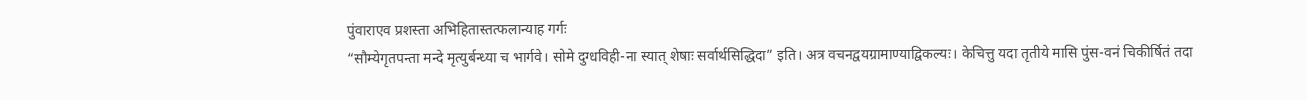पुंवाराएव प्रशस्ता अभिहितास्तत्फलान्याह गर्गः
“सौम्येगृतपन्ता मन्दे मृत्युर्बन्ध्या च भार्गवे। सोमे दुग्धविही-ना स्यात् शेषाः सर्वार्थसिद्धिदा” इति। अत्र वचनद्वयग्रामाण्याद्विकल्यः। केचित्तु यदा तृतीये मासि पुंस-वनं चिकीर्षितं तदा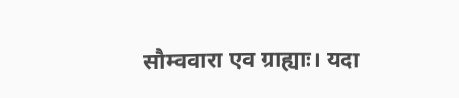सौम्ववारा एव ग्राह्याः। यदा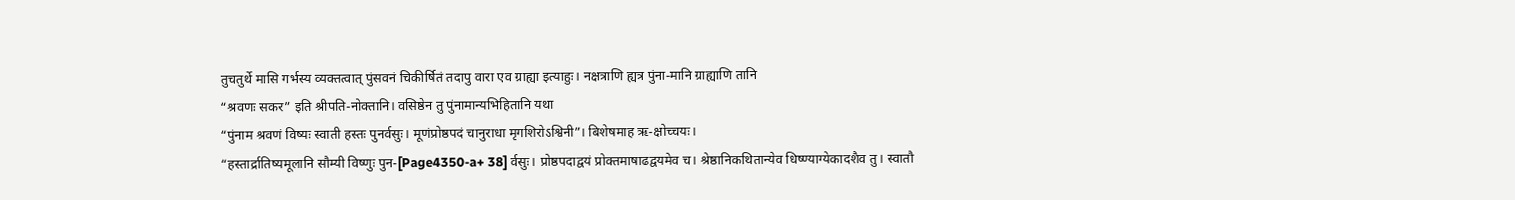तुचतुर्थे मासि गर्भस्य व्यक्तत्वात् पुंसवनं चिकीर्षितं तदापु वारा एव ग्राह्या इत्याहुः। नक्षत्राणि ह्यत्र पुंना-मानि ग्राह्याणि तानि
“श्रवणः सकर” इति श्रीपति-नोक्तानि। वसिष्ठेन तु पुंनामान्यभिहितानि यथा
“पुंनाम श्रवणं विष्यः स्वाती हस्तः पुनर्वसुः। मूणंप्रोष्ठपदं चानुराधा मृगशिरोऽश्विनी”। बिशेषमाह ऋ-क्षोच्चयः।
“हस्तार्द्रातिष्यमूलानि सौम्यी विष्णुः पुन-[Page4350-a+ 38] र्वसुः। प्रोष्ठपदाद्वयं प्रोक्तमाषाढद्वयमेव च। श्रेष्ठानिकथितान्येव धिष्ण्याग्येकादशैव तु। स्वातौ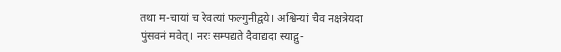तथा म-चायां च रेवत्यां फल्गुनीद्वये। अश्विन्यां चैव नक्षत्रेयदा पुंसवनं मवेत्। नरः सम्पद्यते दैवाद्यदा स्याद्गु-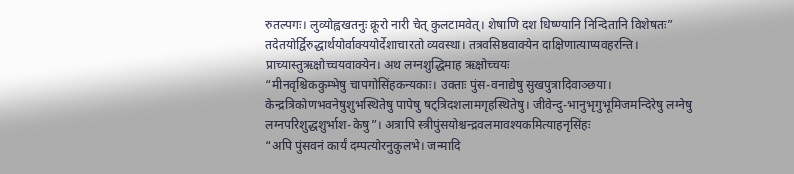रुतल्पगः। लुव्योह्वखतनुः क्रूरो नारी चेत् कुलटामवेत्। शेषाणि दश धिष्ण्यानि निन्दितानि विशेषतः” तदेतयोर्द्विरुद्धार्थयोर्वाक्ययोर्देशाचारतो व्यवस्था। तत्रवसिष्ठवाक्येन दाक्षिणात्याप्यवहरन्ति। प्राच्यास्तुऋक्षोच्चयवाक्येन। अथ लग्नशुद्धिमाह ऋक्षोच्चयः
“मीनवृश्चिककुम्भेषु चापगोसिंहकन्यकाः। उक्ताः पुंस-वनाद्येषु सुखपुत्रादिवाञ्छया। केन्द्रत्रिकोणभवनेषुशुभस्थितेषु पापेषु षट्त्रिदशलामगृहस्थितेषु। जीवेन्दु-भानुभृगुभूमिजमन्दिरेषु लग्नेषु लग्नपरिशुद्धशुर्भाश-केषु”। अत्रापि स्त्रीपुंसयोश्चन्द्रवलमावश्यकमित्याहनृसिंहः
“अपि पुंसवनं कार्यं दम्पत्योरनुकुलभे। जन्मादि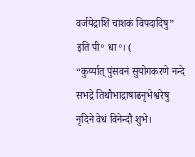वर्जयेद्राशिं चांशकं विपदादिषु” इति पी॰ धा॰। (
“कुर्य्यात् पुंसवनं सुयोगकरणे नन्दे सभद्रे तिथौभाद्राषाढनृभेश्वरेषु नृदिने वेधं विनेन्दौ शुभे।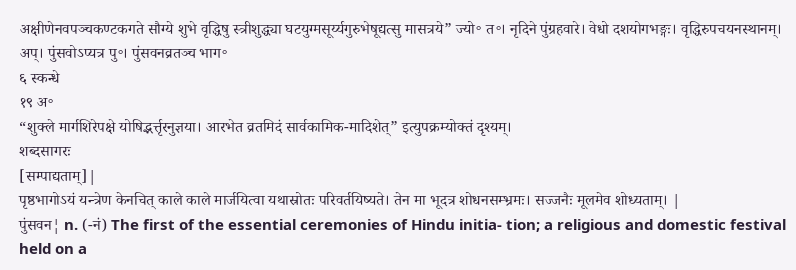अक्षीणेनवपञ्चकण्टकगते सौग्ये शुभे वृद्धिषु स्त्रीशुद्ध्या घटयुग्मसूर्य्यगुरुभेषूद्यत्सु मासत्रये” ज्यो॰ त॰। नृदिने पुंग्रहवारे। वेधो दशयोगभङ्गः। वृद्धिरुपचयनस्थानम्। अप्। पुंसवोऽप्यत्र पु॰। पुंसवनव्रतञ्च भाग॰
६ स्कन्धे
१९ अ॰
“शुक्ले मार्गशिरेपक्षे योषिद्भर्त्तृरनुज्ञया। आरभेत व्रतमिदं सार्वकामिक-मादिशेत्” इत्युपक्रम्योक्तं दृश्यम्।
शब्दसागरः
[सम्पाद्यताम्]|
पृष्ठभागोऽयं यन्त्रेण केनचित् काले काले मार्जयित्वा यथास्रोतः परिवर्तयिष्यते। तेन मा भूदत्र शोधनसम्भ्रमः। सज्जनैः मूलमेव शोध्यताम्। |
पुंसवन¦ n. (-नं) The first of the essential ceremonies of Hindu initia- tion; a religious and domestic festival held on a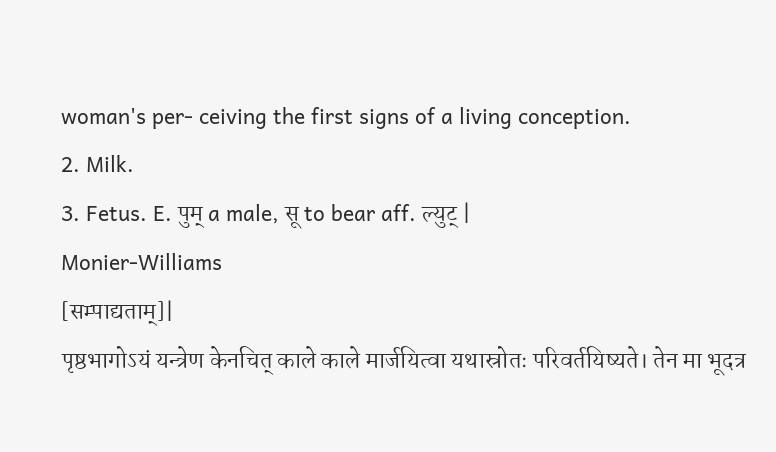woman's per- ceiving the first signs of a living conception.
2. Milk.
3. Fetus. E. पुम् a male, सू to bear aff. ल्युट् |
Monier-Williams
[सम्पाद्यताम्]|
पृष्ठभागोऽयं यन्त्रेण केनचित् काले काले मार्जयित्वा यथास्रोतः परिवर्तयिष्यते। तेन मा भूदत्र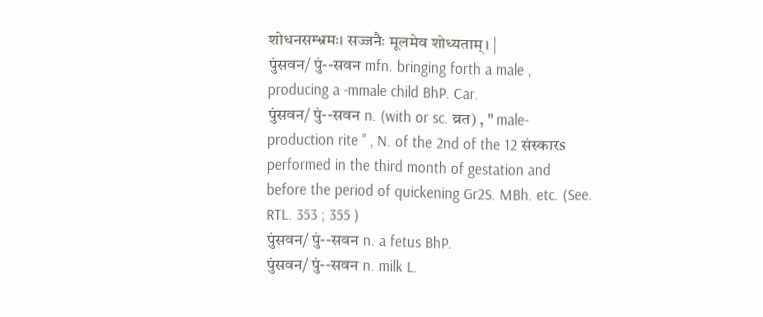शोधनसम्भ्रमः। सज्जनैः मूलमेव शोध्यताम्। |
पुंसवन/ पुं--सवन mfn. bringing forth a male , producing a -mmale child BhP. Car.
पुंसवन/ पुं--सवन n. (with or sc. व्रत) , " male-production rite " , N. of the 2nd of the 12 संस्कारs performed in the third month of gestation and before the period of quickening Gr2S. MBh. etc. (See. RTL. 353 ; 355 )
पुंसवन/ पुं--सवन n. a fetus BhP.
पुंसवन/ पुं--सवन n. milk L.